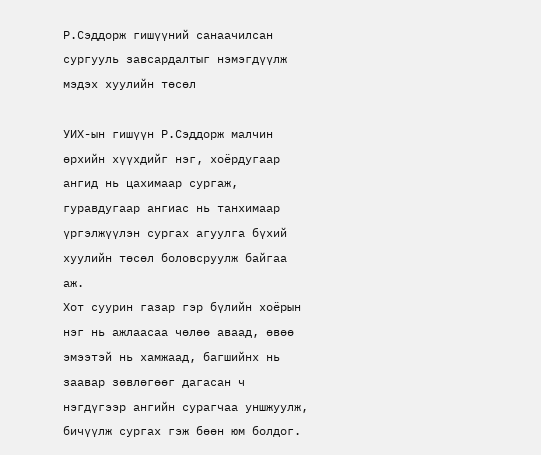Р.Сэддорж гишүүний санаачилсан сургууль завсардалтыг нэмэгдүүлж мэдэх хуулийн төсөл

УИХ-ын гишүүн Р.Сэддорж малчин өрхийн хүүхдийг нэг, хоёрдугаар ангид нь цахимаар сургаж, гуравдугаар ангиас нь танхимаар үргэлжүүлэн сургах агуулга бүхий хуулийн төсөл боловсруулж байгаа аж.
Хот суурин газар гэр бүлийн хоёрын нэг нь ажлаасаа чөлөө аваад, өвөө эмээтэй нь хамжаад, багшийнх нь заавар зөвлөгөөг дагасан ч нэгдүгээр ангийн сурагчаа уншжуулж, бичүүлж сургах гэж бөөн юм болдог.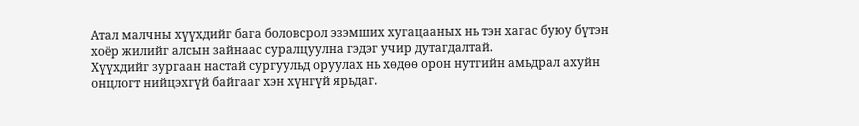Атал малчны хүүхдийг бага боловсрол эзэмших хугацааных нь тэн хагас буюу бүтэн хоёр жилийг алсын зайнаас суралцуулна гэдэг учир дутагдалтай.
Хүүхдийг зургаан настай сургуульд оруулах нь хөдөө орон нутгийн амьдрал ахуйн онцлогт нийцэхгүй байгааг хэн хүнгүй ярьдаг.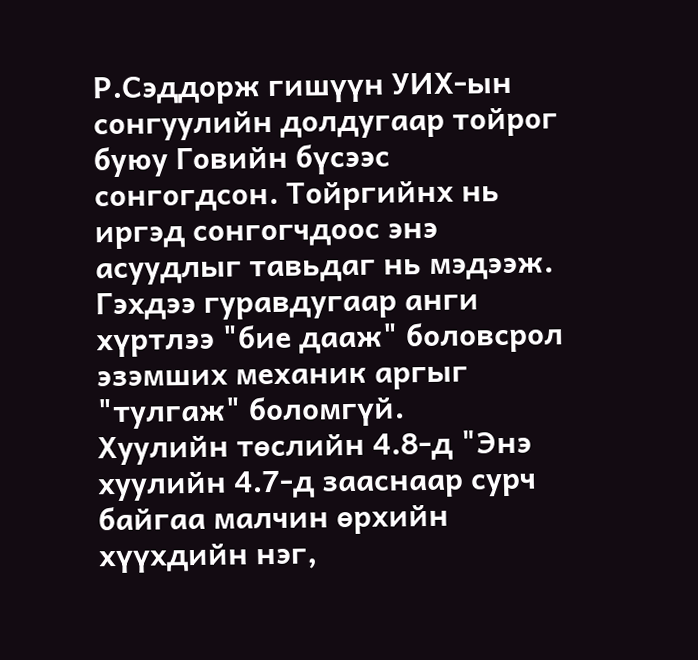Р.Сэддорж гишүүн УИХ-ын сонгуулийн долдугаар тойрог буюу Говийн бүсээс сонгогдсон. Тойргийнх нь иргэд сонгогчдоос энэ асуудлыг тавьдаг нь мэдээж. Гэхдээ гуравдугаар анги хүртлээ "бие дааж" боловсрол эзэмших механик аргыг "тулгаж" боломгүй.
Хуулийн төслийн 4.8-д "Энэ хуулийн 4.7-д зааснаар сурч байгаа малчин өрхийн хүүхдийн нэг,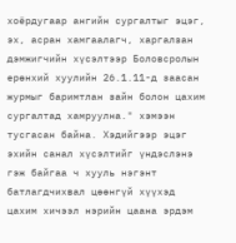хоёрдугаар ангийн сургалтыг эцэг, эх, асран хамгаалагч, харгалзан дэмжигчийн хүсэлтээр Боловсролын ерөнхий хуулийн 26.1.11-д заасан журмыг баримтлан зайн болон цахим сургалтад хамруулна." хэмээн тусгасан байна. Хэдийгээр эцэг эхийн санал хүсэлтийг үндэслэнэ гэж байгаа ч хууль нэгэнт батлагдчихвал цөөнгүй хүүхэд цахим хичээл нэрийн цаана эрдэм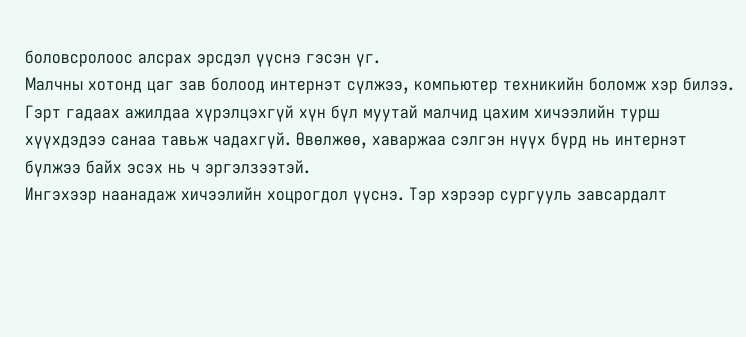боловсролоос алсрах эрсдэл үүснэ гэсэн үг.
Малчны хотонд цаг зав болоод интернэт сүлжээ, компьютер техникийн боломж хэр билээ. Гэрт гадаах ажилдаа хүрэлцэхгүй хүн бүл муутай малчид цахим хичээлийн турш хүүхдэдээ санаа тавьж чадахгүй. Өвөлжөө, хаваржаа сэлгэн нүүх бүрд нь интернэт бүлжээ байх эсэх нь ч эргэлзээтэй.
Ингэхээр наанадаж хичээлийн хоцрогдол үүснэ. Тэр хэрээр сургууль завсардалт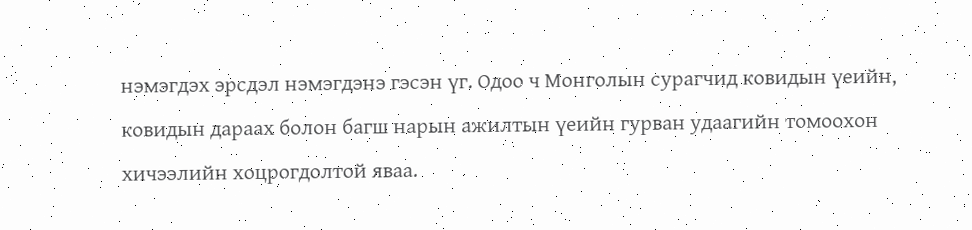нэмэгдэх эрсдэл нэмэгдэнэ гэсэн үг. Одоо ч Монголын сурагчид ковидын үеийн, ковидын дараах болон багш нарын ажилтын үеийн гурван удаагийн томоохон хичээлийн хоцрогдолтой яваа.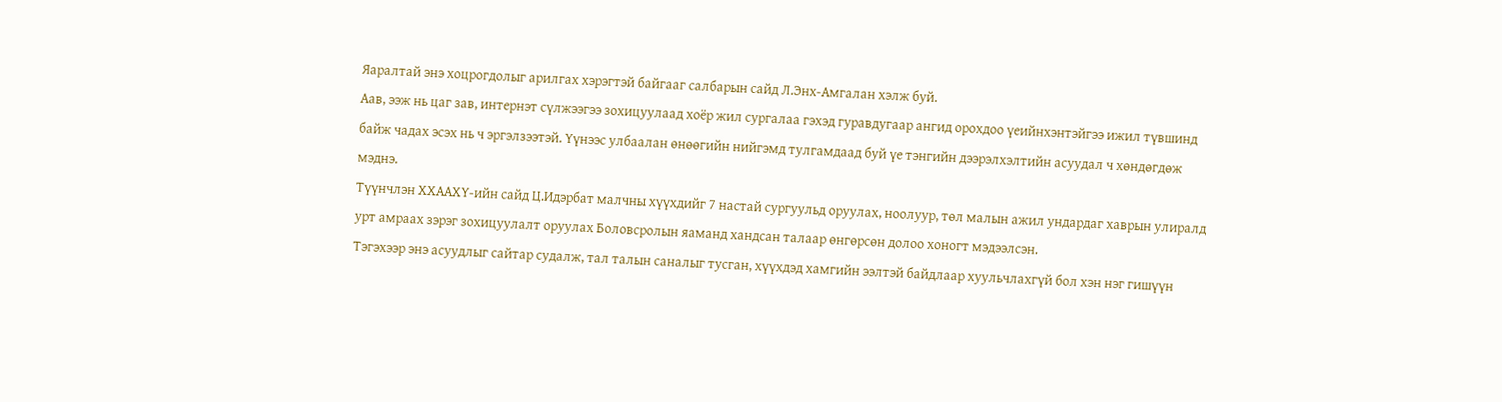Яаралтай энэ хоцрогдолыг арилгах хэрэгтэй байгааг салбарын сайд Л.Энх-Амгалан хэлж буй.
Аав, ээж нь цаг зав, интернэт сүлжээгээ зохицуулаад хоёр жил сургалаа гэхэд гуравдугаар ангид орохдоо үеийнхэнтэйгээ ижил түвшинд байж чадах эсэх нь ч эргэлзээтэй. Үүнээс улбаалан өнөөгийн нийгэмд тулгамдаад буй үе тэнгийн дээрэлхэлтийн асуудал ч хөндөгдөж мэднэ.
Түүнчлэн ХХААХҮ-ийн сайд Ц.Идэрбат малчны хүүхдийг 7 настай сургуульд оруулах, ноолуур, төл малын ажил ундардаг хаврын улиралд урт амраах зэрэг зохицуулалт оруулах Боловсролын яаманд хандсан талаар өнгөрсөн долоо хоногт мэдээлсэн.
Тэгэхээр энэ асуудлыг сайтар судалж, тал талын саналыг тусган, хүүхдэд хамгийн ээлтэй байдлаар хуульчлахгүй бол хэн нэг гишүүн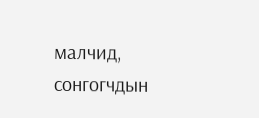малчид, сонгогчдын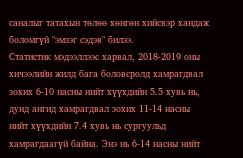саналыг татахын төлөө хөнгөн хийсвэр хандаж боломгүй "эмзэг сэдэв" билээ.
Статистик мэдээллээс харвал, 2018-2019 оны хичээлийн жилд бага боловсролд хамрагдвал зохих 6-10 насны нийт хүүхдийн 5.5 хувь нь, дунд ангид хамрагдвал зохих 11-14 насны нийт хүүхдийн 7.4 хувь нь сургуульд хамрагдаагүй байна. Энэ нь 6-14 насны нийт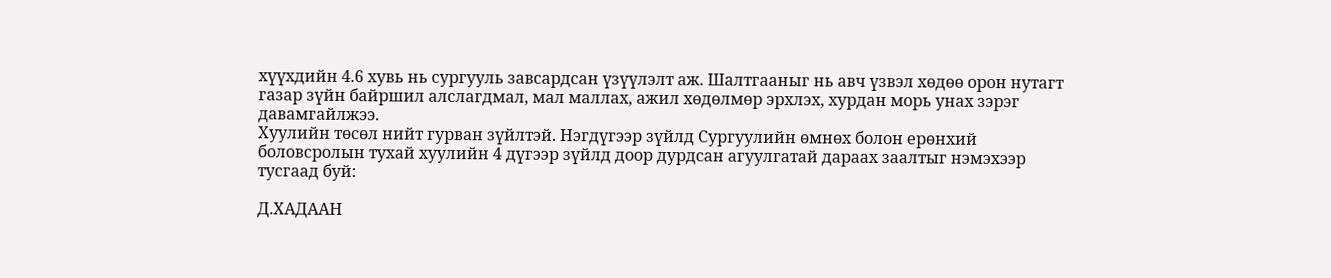хүүхдийн 4.6 хувь нь сургууль завсардсан үзүүлэлт аж. Шалтгааныг нь авч үзвэл хөдөө орон нутагт газар зүйн байршил алслагдмал, мал маллах, ажил хөдөлмөр эрхлэх, хурдан морь унах зэрэг давамгайлжээ.
Хуулийн төсөл нийт гурван зүйлтэй. Нэгдүгээр зүйлд Сургуулийн өмнөх болон ерөнхий боловсролын тухай хуулийн 4 дүгээр зүйлд доор дурдсан агуулгатай дараах заалтыг нэмэхээр тусгаад буй:

Д.ХАДААН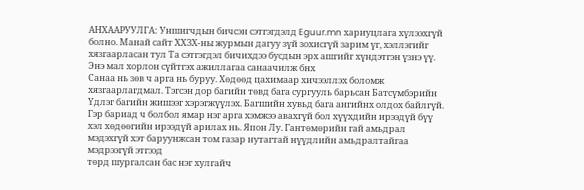АНХААРУУЛГА: Уншигчдын бичсэн сэтгэгдэлд Eguur.mn хариуцлага хүлээхгүй болно. Манай сайт ХХЗХ-ны журмын дагуу зүй зохисгүй зарим үг, хэллэгийг хязгаарласан тул Та сэтгэгдэл бичихдээ бусдын эрх ашгийг хүндэтгэн үзнэ үү.
Энэ мал хорлон сүйтгэх ажиллагаа санаачилж бнх
Санаа нь зөв ч арга нь буруу. Хөдөөд цахимаар хичээллэх боломж хязгаарлагдмал. Тэгсэн дор багийн төвд бага сургууль барьсан Батсүмбэрийн Үдлэг багийн жишээг хэрэгжүүлэх. Багшийн хувьд бага ангийнх олдох байлгүй. Гэр бариад ч болбол ямар нэг арга хэмжээ авахгүй бол хүүхдийн ирээдүй бүү хэл хөдөөгийн ирээдүй арилах нь. Япон Лу. Гантөмөрийн гай амьдрал мэдэхгүй хэт баруунжсан том газар нутагтай нүүдлийн амьдралтайгаа мэдрээгүй этгээд
төрд шургалсан бас нэг хулгайч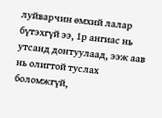луйварчин өмхий лалар
бүтэхгүй ээ, 1р ангиас нь утсанд донтуулаад, ээж аав нь олигтой туслах боломжгүй,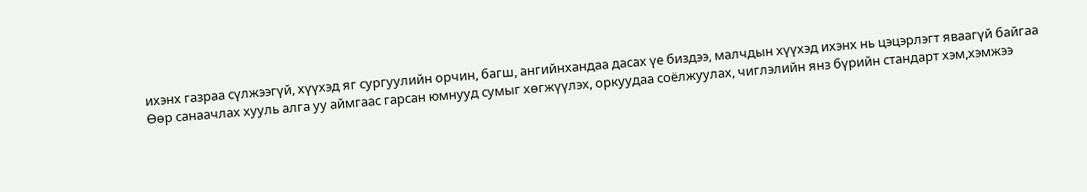ихэнх газраа сүлжээгүй, хүүхэд яг сургуулийн орчин, багш, ангийнхандаа дасах үе биздээ, малчдын хүүхэд ихэнх нь цэцэрлэгт яваагүй байгаа
Өөр санаачлах хууль алга уу аймгаас гарсан юмнууд сумыг хөгжүүлэх, оркуудаа соёлжуулах, чиглэлийн янз бүрийн стандарт хэм,хэмжээ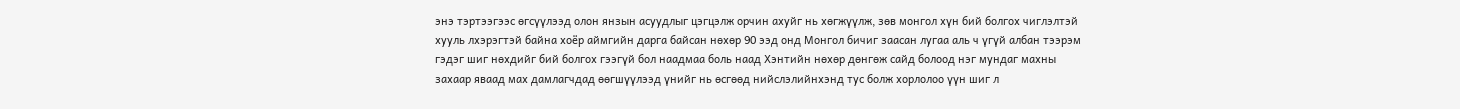энэ тэртээгээс өгсүүлээд олон янзын асуудлыг цэгцэлж орчин ахуйг нь хөгжүүлж, зөв монгол хүн бий болгох чиглэлтэй хууль лхэрэгтэй байна хоёр аймгийн дарга байсан нөхөр 90 ээд онд Монгол бичиг заасан лугаа аль ч үгүй албан тээрэм гэдэг шиг нөхдийг бий болгох гээгүй бол наадмаа боль наад Хэнтийн нөхөр дөнгөж сайд болоод нэг мундаг махны захаар яваад мах дамлагчдад өөгшүүлээд үнийг нь өсгөөд нийслэлийнхэнд тус болж хорлолоо үүн шиг л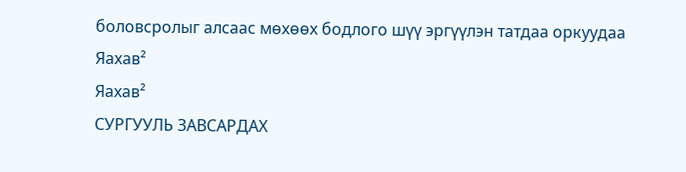боловсролыг алсаас мөхөөх бодлого шүү эргүүлэн татдаа оркуудаа
Яахав²
Яахав²
СУРГУУЛЬ ЗАВСАРДАХ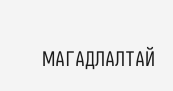МАГАДЛАЛТАЙ